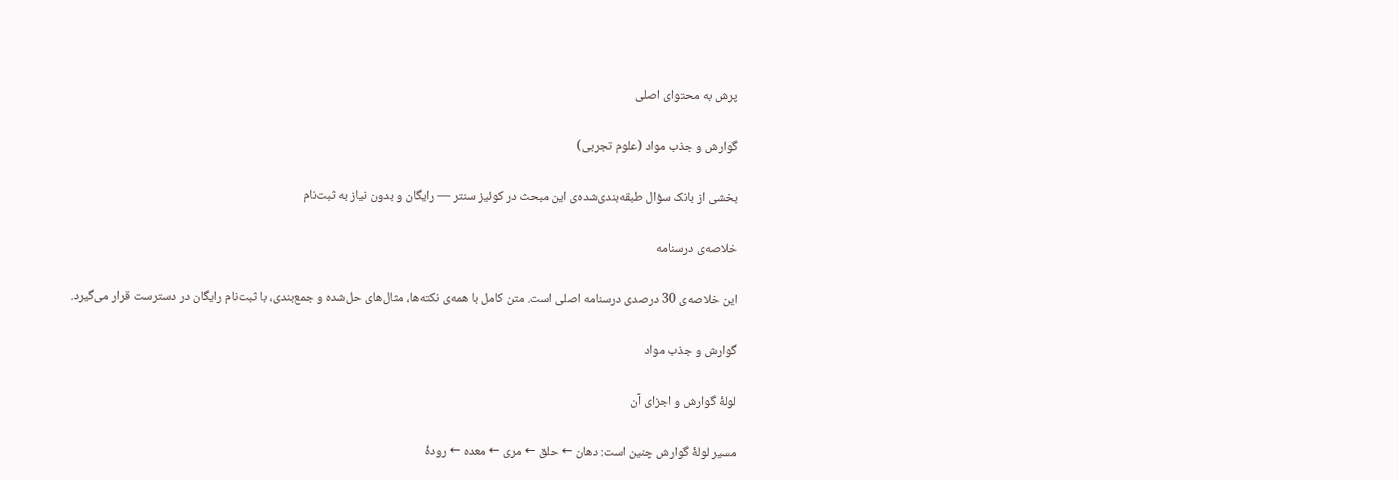پرش به محتوای اصلی

گوارش و جذب مواد (علوم تجربی)

بخشی از بانک سؤال طبقه‌بندی‌شده‌ی این مبحث در کوئیز سنتر — رایگان و بدون نیاز به ثبت‌نام

خلاصه‌ی درسنامه

این خلاصه‌ی 30 درصدی درسنامه اصلی است. متن کامل با همه‌ی نکته‌ها، مثال‌های حل‌شده و جمع‌بندی، با ثبت‌نام رایگان در دسترست قرار می‌گیرد.

گوارش و جذب مواد

لولۀ گوارش و اجزای آن

مسیر لولۀ گوارش چنین است: دهان ← حلق ← مری ← معده ← رودۀ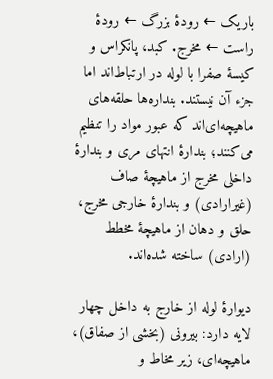باریک ← رودۀ بزرگ ← رودۀ راست ← مخرج. کبد، پانکراس و کیسۀ صفرا با لوله در ارتباط‌اند اما جزء آن نیستند. بنداره‌ها حلقه‌های ماهیچه‌ای‌اند که عبور مواد را تنظیم می‌کنند؛ بندارۀ انتهای مری و بندارۀ داخلی مخرج از ماهیچۀ صاف (غیرارادی) و بندارۀ خارجی مخرج، حلق و دهان از ماهیچۀ مخطط (ارادی) ساخته شده‌اند.

دیوارۀ لوله از خارج به داخل چهار لایه دارد: بیرونی (بخشی از صفاق)، ماهیچه‌ای، زیر مخاط و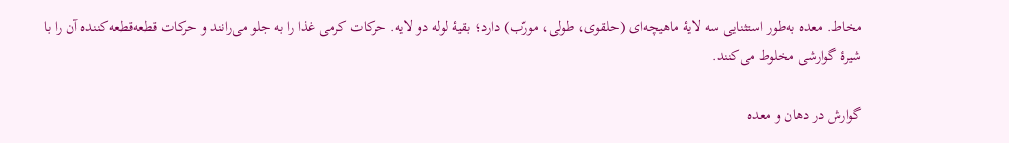مخاط. معده به‌طور استثنایی سه لایۀ ماهیچه‌ای (حلقوی، طولی، مورّب) دارد؛ بقیۀ لوله دو لایه. حرکات کرمی غذا را به جلو می‌رانند و حرکات قطعه‌قطعه‌کننده آن را با شیرۀ گوارشی مخلوط می‌کنند.

گوارش در دهان و معده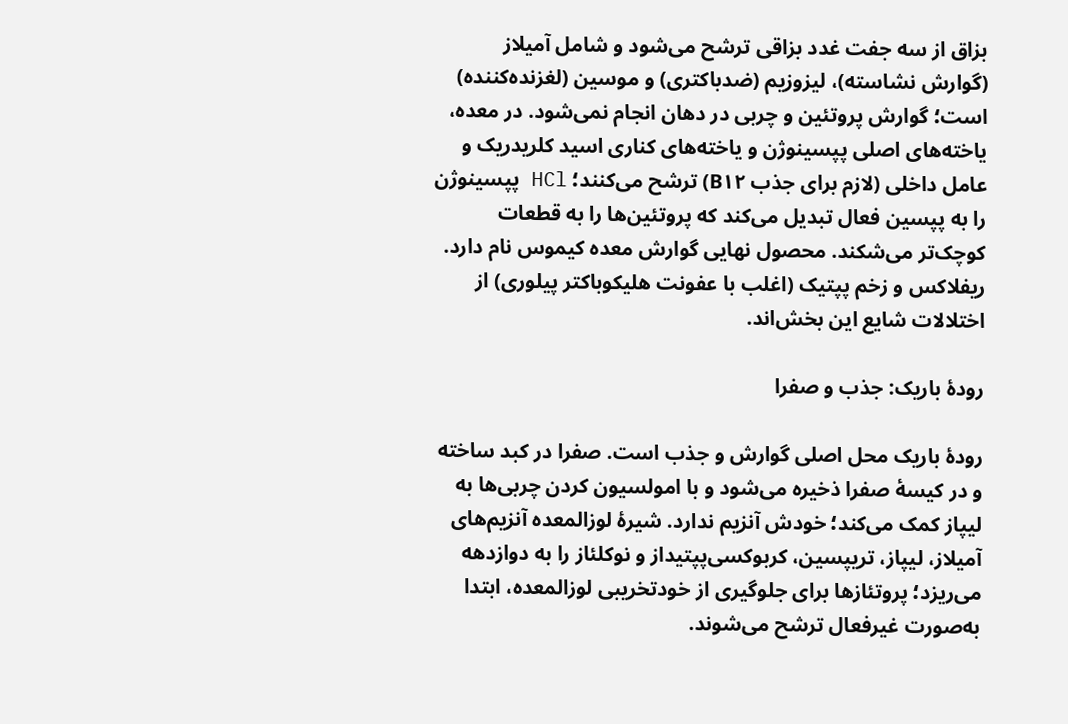بزاق از سه جفت غدد بزاقی ترشح می‌شود و شامل آمیلاز (گوارش نشاسته)، لیزوزیم (ضدباکتری) و موسین (لغزنده‌کننده) است؛ گوارش پروتئین و چربی در دهان انجام نمی‌شود. در معده، یاخته‌های اصلی پپسینوژن و یاخته‌های کناری اسید کلریدریک و عامل داخلی (لازم برای جذب B۱۲) ترشح می‌کنند؛ HCl پپسینوژن را به پپسین فعال تبدیل می‌کند که پروتئین‌ها را به قطعات کوچک‌تر می‌شکند. محصول نهایی گوارش معده کیموس نام دارد. ریفلاکس و زخم پپتیک (اغلب با عفونت هلیکوباکتر پیلوری) از اختلالات شایع این بخش‌اند.

رودۀ باریک: جذب و صفرا

رودۀ باریک محل اصلی گوارش و جذب است. صفرا در کبد ساخته و در کیسۀ صفرا ذخیره می‌شود و با امولسیون کردن چربی‌ها به لیپاز کمک می‌کند؛ خودش آنزیم ندارد. شیرۀ لوزالمعده آنزیم‌های آمیلاز، لیپاز، تریپسین، کربوکسی‌پپتیداز و نوکلئاز را به دوازدهه می‌ریزد؛ پروتئازها برای جلوگیری از خودتخریبی لوزالمعده، ابتدا به‌صورت غیرفعال ترشح می‌شوند.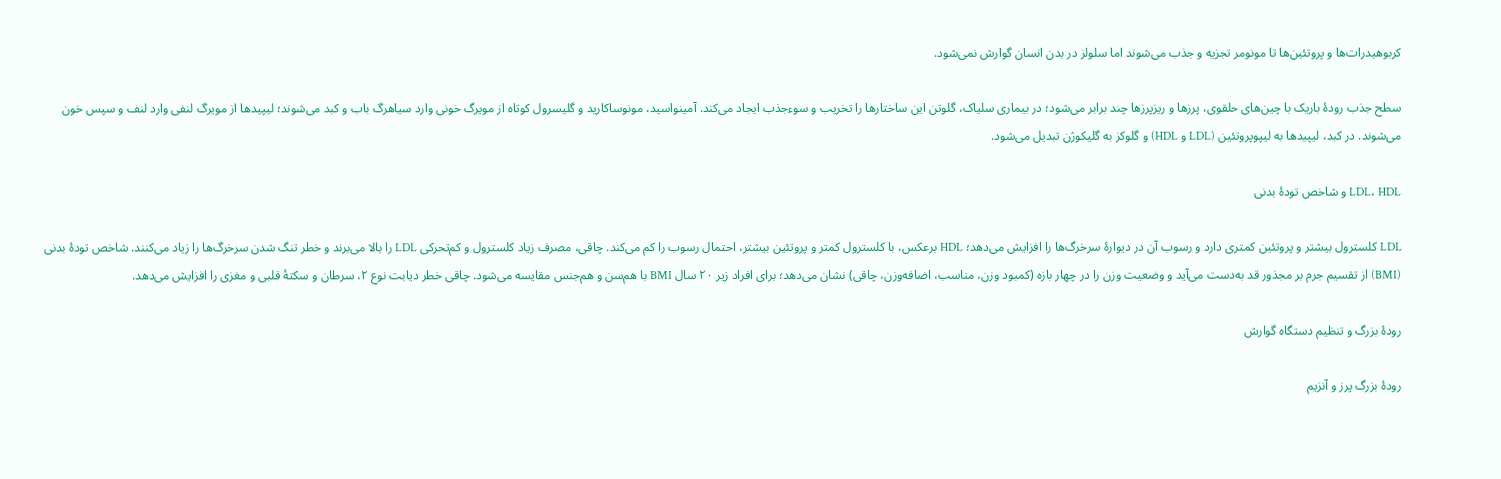کربوهیدرات‌ها و پروتئین‌ها تا مونومر تجزیه و جذب می‌شوند اما سلولز در بدن انسان گوارش نمی‌شود.

سطح جذب رودۀ باریک با چین‌های حلقوی، پرزها و ریزپرزها چند برابر می‌شود؛ در بیماری سلیاک، گلوتن این ساختارها را تخریب و سوءجذب ایجاد می‌کند. آمینواسید، مونوساکارید و گلیسرول کوتاه از مویرگ خونی وارد سیاهرگ باب و کبد می‌شوند؛ لیپیدها از مویرگ لنفی وارد لنف و سپس خون می‌شوند. در کبد، لیپیدها به لیپوپروتئین (LDL و HDL) و گلوکز به گلیکوژن تبدیل می‌شود.

LDL، HDL و شاخص تودۀ بدنی

LDL کلسترول بیشتر و پروتئین کمتری دارد و رسوب آن در دیوارۀ سرخرگ‌ها را افزایش می‌دهد؛ HDL برعکس، با کلسترول کمتر و پروتئین بیشتر، احتمال رسوب را کم می‌کند. چاقی، مصرف زیاد کلسترول و کم‌تحرکی LDL را بالا می‌برند و خطر تنگ شدن سرخرگ‌ها را زیاد می‌کنند. شاخص تودۀ بدنی (BMI) از تقسیم جرم بر مجذور قد به‌دست می‌آید و وضعیت وزن را در چهار بازه (کمبود وزن، مناسب، اضافه‌وزن، چاقی) نشان می‌دهد؛ برای افراد زیر ۲۰ سال BMI با هم‌سن و هم‌جنس مقایسه می‌شود. چاقی خطر دیابت نوع ۲، سرطان و سکتۀ قلبی و مغزی را افزایش می‌دهد.

رودۀ بزرگ و تنظیم دستگاه گوارش

رودۀ بزرگ پرز و آنزیم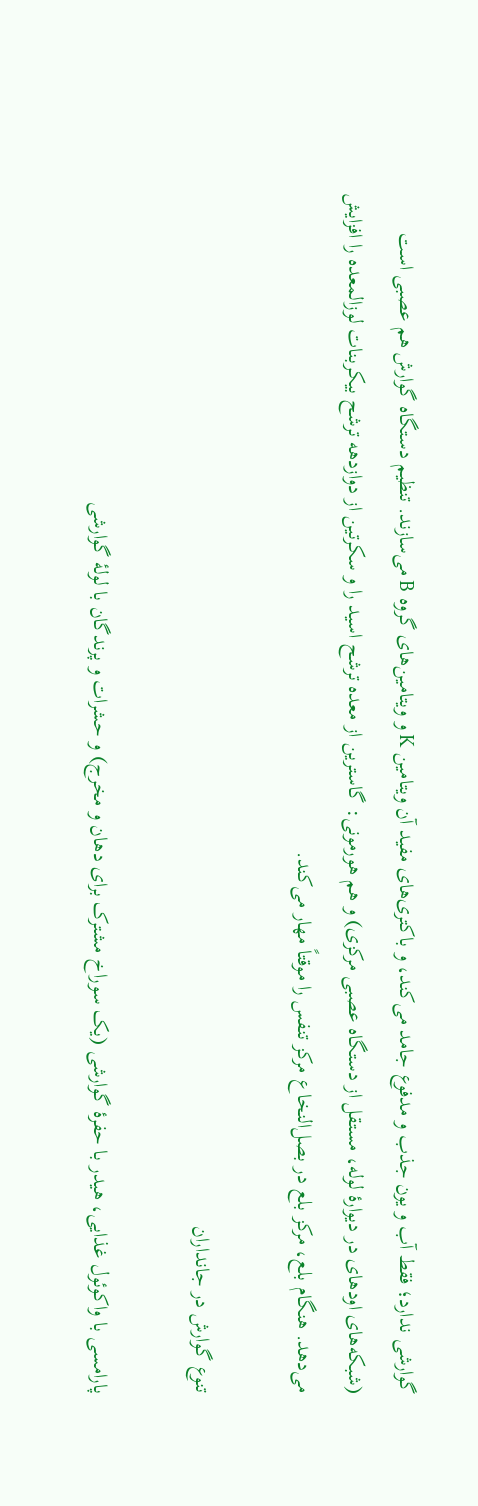گوارشی ندارد؛ فقط آب و یون جذب و مدفوع جامد می‌کند، و باکتری‌های مفید آن ویتامین K و ویتامین‌های گروه B می‌سازند. تنظیم دستگاه گوارش هم عصبی است (شبکه‌های اودهای در دیوارۀ لوله، مستقل از دستگاه عصبی مرکزی) و هم هورمونی: گاسترین از معده ترشح اسید را و سکرتین از دوازدهه ترشح بیکربنات لوزالمعده را افزایش می‌دهد. هنگام بلع، مرکز بلع در بصل‌النخاع مرکز تنفس را موقتاً مهار می‌کند.

تنوع گوارش در جانداران

پارامسی با واکوئول غذایی، هیدر با حفرۀ گوارشی (یک سوراخ مشترک برای دهان و مخرج) و حشرات و پرندگان با لولۀ گوارشی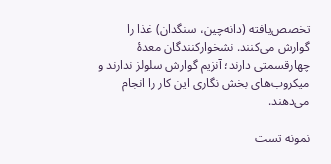تخصص‌یافته (دانه‌چین، سنگدان) غذا را گوارش می‌کنند. نشخوارکنندگان معدۀ چهارقسمتی دارند؛ آنزیم گوارش سلولز ندارند و میکروب‌های بخش نگاری این کار را انجام می‌دهند.

نمونه تست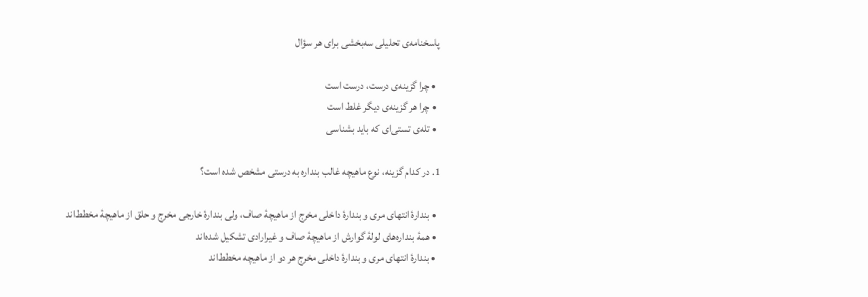پاسخنامه‌ی تحلیلی سه‌بخشی برای هر سؤال

  • چرا گزینه‌ی درست، درست است
  • چرا هر گزینه‌ی دیگر غلط است
  • تله‌ی تستی‌ای که باید بشناسی

1. در کدام گزینه، نوع ماهیچه غالب بنداره به درستی مشخص شده است؟

  • بندارۀ انتهای مری و بندارۀ داخلی مخرج از ماهیچۀ صاف، ولی بندارۀ خارجی مخرج و حلق از ماهیچۀ مخطط‌اند
  • همۀ بنداره‌های لولۀ گوارش از ماهیچۀ صاف و غیرارادی تشکیل شده‌اند
  • بندارۀ انتهای مری و بندارۀ داخلی مخرج هر دو از ماهیچه مخطط‌اند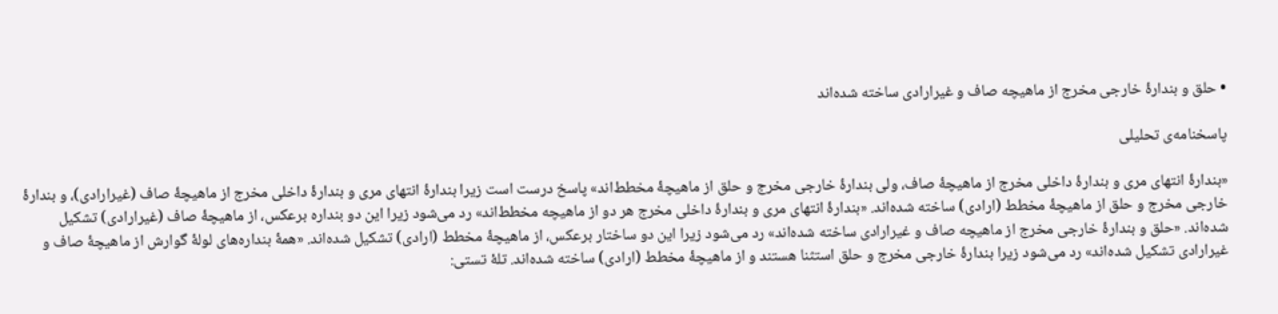• حلق و بندارۀ خارجی مخرج از ماهیچه صاف و غیرارادی ساخته شده‌اند

پاسخنامه‌ی تحلیلی

«بندارۀ انتهای مری و بندارۀ داخلی مخرج از ماهیچۀ صاف، ولی بندارۀ خارجی مخرج و حلق از ماهیچۀ مخطط‌اند» پاسخ درست است زیرا بندارۀ انتهای مری و بندارۀ داخلی مخرج از ماهیچۀ صاف (غیرارادی)، و بندارۀ خارجی مخرج و حلق از ماهیچۀ مخطط (ارادی) ساخته شده‌اند. «بندارۀ انتهای مری و بندارۀ داخلی مخرج هر دو از ماهیچه مخطط‌اند» رد می‌شود زیرا این دو بنداره برعکس، از ماهیچۀ صاف (غیرارادی) تشکیل شده‌اند. «حلق و بندارۀ خارجی مخرج از ماهیچه صاف و غیرارادی ساخته شده‌اند» رد می‌شود زیرا این دو ساختار برعکس، از ماهیچۀ مخطط (ارادی) تشکیل شده‌اند. «همۀ بنداره‌های لولۀ گوارش از ماهیچۀ صاف و غیرارادی تشکیل شده‌اند» رد می‌شود زیرا بندارۀ خارجی مخرج و حلق استثنا هستند و از ماهیچۀ مخطط (ارادی) ساخته شده‌اند. تلهٔ تستی: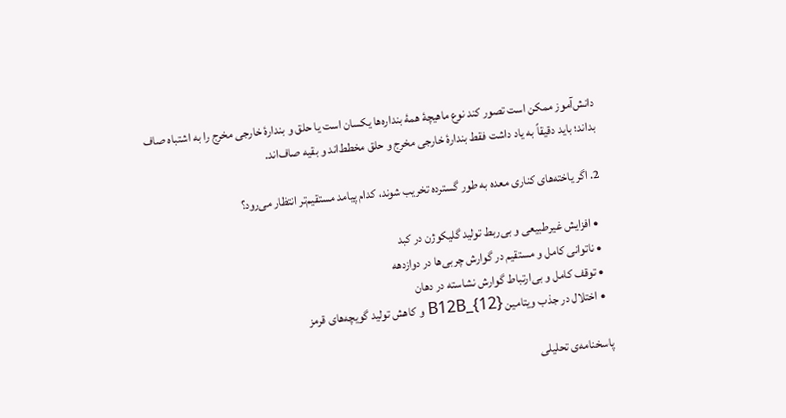دانش‌آموز ممکن است تصور کند نوع ماهیچهٔ همهٔ بنداره‌ها یکسان است یا حلق و بندارۀ خارجی مخرج را به اشتباه صاف بداند؛ باید دقیقاً به یاد داشت فقط بندارۀ خارجی مخرج و حلق مخطط‌اند و بقیه صاف‌اند.

2. اگر یاخته‌های کناری معده به طور گسترده تخریب شوند، کدام پیامد مستقیم‌تر انتظار می‌رود؟

  • افزایش غیرطبیعی و بی‌ربط تولید گلیکوژن در کبد
  • ناتوانی کامل و مستقیم در گوارش چربی‌ها در دوازدهه
  • توقف کامل و بی‌ارتباط گوارش نشاسته در دهان
  • اختلال در جذب ویتامین B12B_{12} و کاهش تولید گویچه‌های قرمز

پاسخنامه‌ی تحلیلی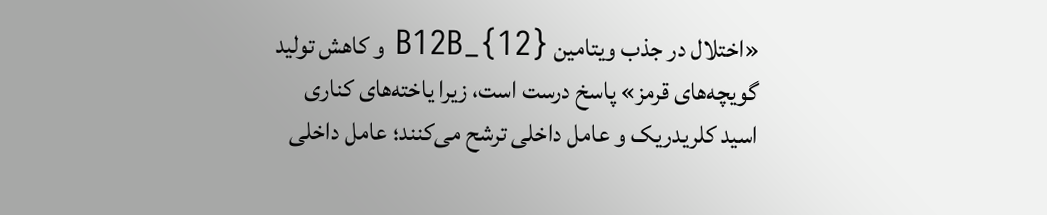«اختلال در جذب ویتامین B12B_{12} و کاهش تولید گویچه‌های قرمز» پاسخ درست است، زیرا یاخته‌های کناری اسید کلریدریک و عامل داخلی ترشح می‌کنند؛ عامل داخلی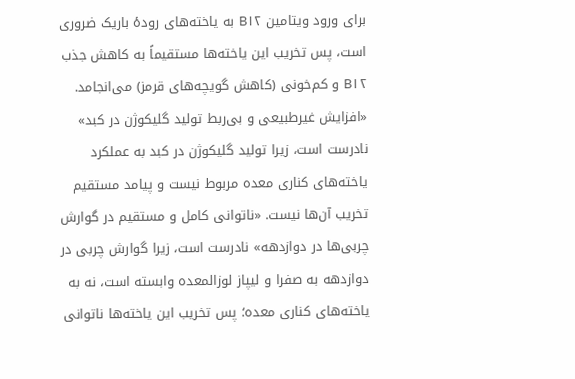برای ورود ویتامین B۱۲ به یاخته‌های رودۀ باریک ضروری است، پس تخریب این یاخته‌ها مستقیماً به کاهش جذب B۱۲ و کم‌خونی (کاهش گویچه‌های قرمز) می‌انجامد. «افزایش غیرطبیعی و بی‌ربط تولید گلیکوژن در کبد» نادرست است، زیرا تولید گلیکوژن در کبد به عملکرد یاخته‌های کناری معده مربوط نیست و پیامد مستقیم تخریب آن‌ها نیست. «ناتوانی کامل و مستقیم در گوارش چربی‌ها در دوازدهه» نادرست است، زیرا گوارش چربی در دوازدهه به صفرا و لیپاز لوزالمعده وابسته است، نه به یاخته‌های کناری معده؛ پس تخریب این یاخته‌ها ناتوانی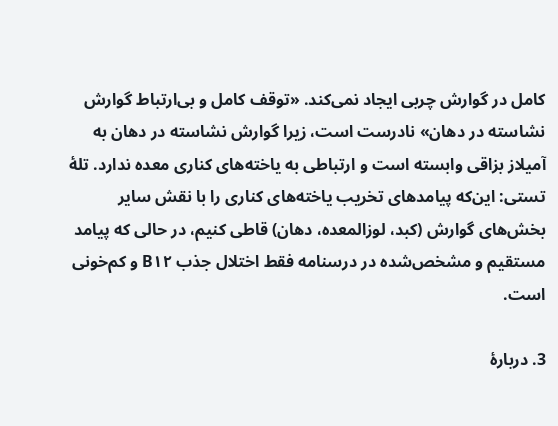کامل در گوارش چربی ایجاد نمی‌کند. «توقف کامل و بی‌ارتباط گوارش نشاسته در دهان» نادرست است، زیرا گوارش نشاسته در دهان به آمیلاز بزاقی وابسته است و ارتباطی به یاخته‌های کناری معده ندارد. تلهٔ تستی: این‌که پیامدهای تخریب یاخته‌های کناری را با نقش سایر بخش‌های گوارش (کبد، لوزالمعده، دهان) قاطی کنیم، در حالی‌ که پیامد مستقیم و مشخص‌شده در درسنامه فقط اختلال جذب B۱۲ و کم‌خونی است.

3. دربارۀ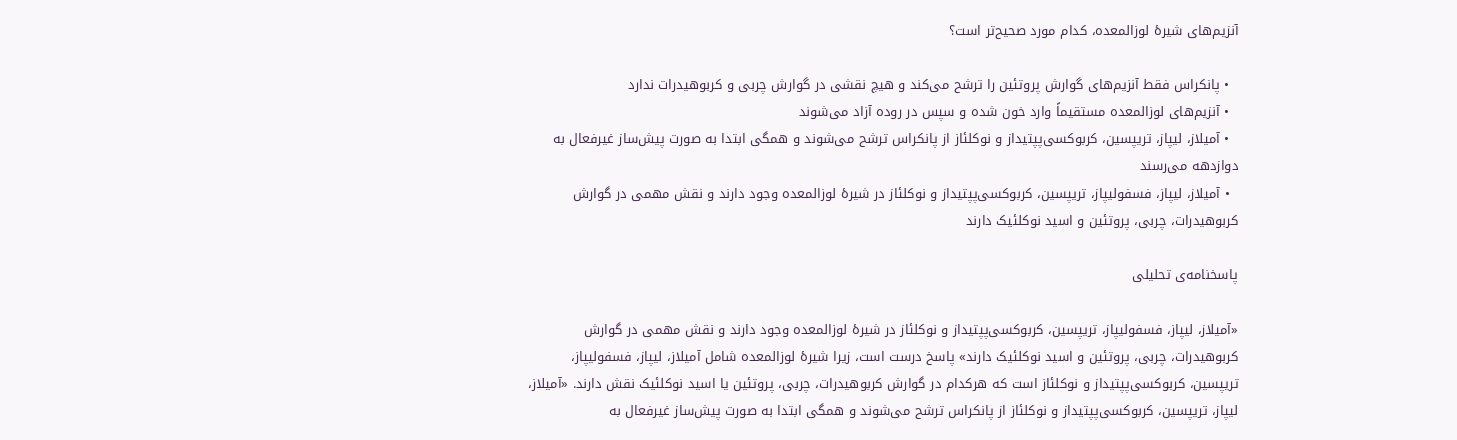آنزیم‌های شیرۀ لوزالمعده، کدام مورد صحیح‌تر است؟

  • پانکراس فقط آنزیم‌های گوارش پروتئین را ترشح می‌کند و هیچ نقشی در گوارش چربی و کربوهیدرات ندارد
  • آنزیم‌های لوزالمعده مستقیماً وارد خون شده و سپس در روده آزاد می‌شوند
  • آمیلاز، لیپاز، تریپسین، کربوکسی‌پپتیداز و نوکلئاز از پانکراس ترشح می‌شوند و همگی ابتدا به صورت پیش‌ساز غیرفعال به دوازدهه می‌رسند
  • آمیلاز، لیپاز، فسفولیپاز، تریپسین، کربوکسی‌پپتیداز و نوکلئاز در شیرۀ لوزالمعده وجود دارند و نقش مهمی در گوارش کربوهیدرات، چربی، پروتئین و اسید نوکلئیک دارند

پاسخنامه‌ی تحلیلی

«آمیلاز، لیپاز، فسفولیپاز، تریپسین، کربوکسی‌پپتیداز و نوکلئاز در شیرۀ لوزالمعده وجود دارند و نقش مهمی در گوارش کربوهیدرات، چربی، پروتئین و اسید نوکلئیک دارند» پاسخ درست است، زیرا شیرۀ لوزالمعده شامل آمیلاز، لیپاز، فسفولیپاز، تریپسین، کربوکسی‌پپتیداز و نوکلئاز است که هرکدام در گوارش کربوهیدرات، چربی، پروتئین یا اسید نوکلئیک نقش دارند. «آمیلاز، لیپاز، تریپسین، کربوکسی‌پپتیداز و نوکلئاز از پانکراس ترشح می‌شوند و همگی ابتدا به صورت پیش‌ساز غیرفعال به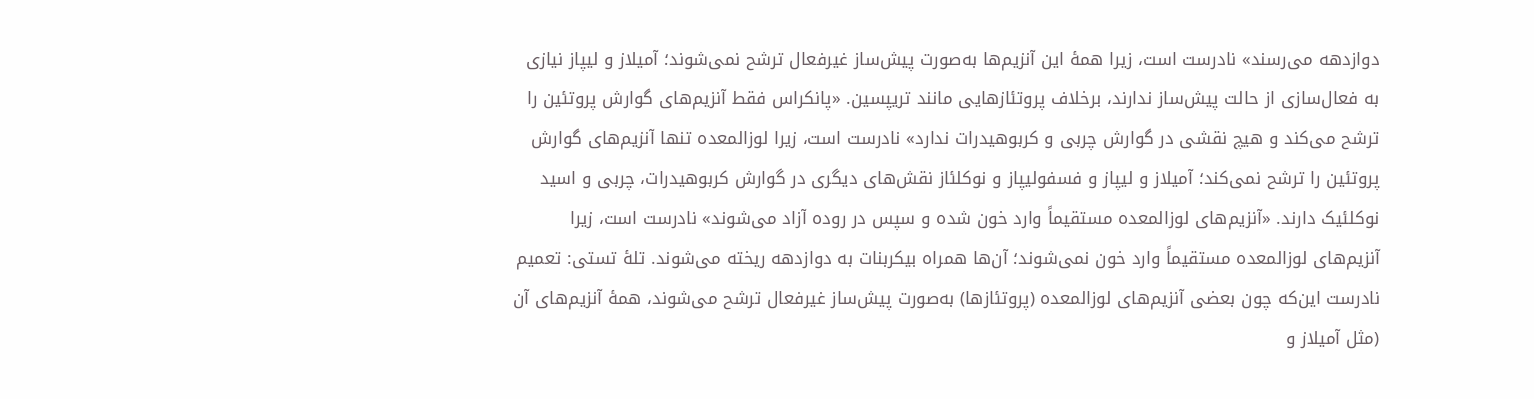دوازدهه می‌رسند» نادرست است، زیرا همۀ این آنزیم‌ها به‌صورت پیش‌ساز غیرفعال ترشح نمی‌شوند؛ آمیلاز و لیپاز نیازی به فعال‌سازی از حالت پیش‌ساز ندارند، برخلاف پروتئازهایی مانند تریپسین. «پانکراس فقط آنزیم‌های گوارش پروتئین را ترشح می‌کند و هیچ نقشی در گوارش چربی و کربوهیدرات ندارد» نادرست است، زیرا لوزالمعده تنها آنزیم‌های گوارش پروتئین را ترشح نمی‌کند؛ آمیلاز و لیپاز و فسفولیپاز و نوکلئاز نقش‌های دیگری در گوارش کربوهیدرات، چربی و اسید نوکلئیک دارند. «آنزیم‌های لوزالمعده مستقیماً وارد خون شده و سپس در روده آزاد می‌شوند» نادرست است، زیرا آنزیم‌های لوزالمعده مستقیماً وارد خون نمی‌شوند؛ آن‌ها همراه بیکربنات به دوازدهه ریخته می‌شوند. تلهٔ تستی: تعمیم نادرست این‌که چون بعضی آنزیم‌های لوزالمعده (پروتئازها) به‌صورت پیش‌ساز غیرفعال ترشح می‌شوند، همۀ آنزیم‌های آن (مثل آمیلاز و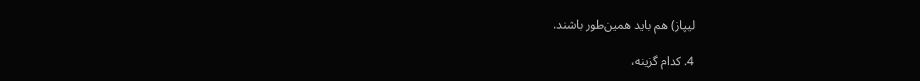لیپاز) هم باید همین‌طور باشند.

4. کدام گزینه،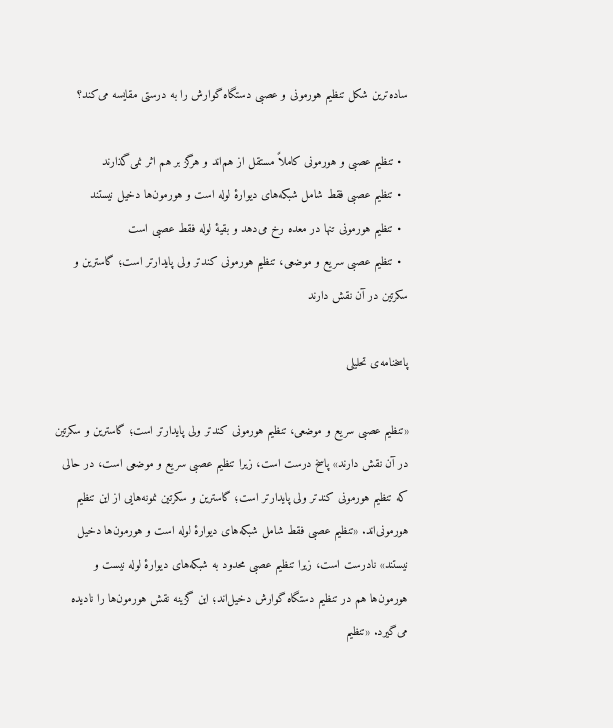ساده‌ترین شکل تنظیم هورمونی و عصبی دستگاه گوارش را به درستی مقایسه می‌کند؟

  • تنظیم عصبی و هورمونی کاملاً مستقل از هم‌اند و هرگز بر هم اثر نمی‌گذارند
  • تنظیم عصبی فقط شامل شبکه‌های دیوارۀ لوله است و هورمون‌ها دخیل نیستند
  • تنظیم هورمونی تنها در معده رخ می‌دهد و بقیۀ لوله فقط عصبی است
  • تنظیم عصبی سریع و موضعی، تنظیم هورمونی کندتر ولی پایدارتر است؛ گاسترین و سکرتین در آن نقش دارند

پاسخنامه‌ی تحلیلی

«تنظیم عصبی سریع و موضعی، تنظیم هورمونی کندتر ولی پایدارتر است؛ گاسترین و سکرتین در آن نقش دارند» پاسخ درست است، زیرا تنظیم عصبی سریع و موضعی است، در حالی که تنظیم هورمونی کندتر ولی پایدارتر است؛ گاسترین و سکرتین نمونه‌هایی از این تنظیم هورمونی‌اند. «تنظیم عصبی فقط شامل شبکه‌های دیوارۀ لوله است و هورمون‌ها دخیل نیستند» نادرست است، زیرا تنظیم عصبی محدود به شبکه‌های دیوارۀ لوله نیست و هورمون‌ها هم در تنظیم دستگاه گوارش دخیل‌اند؛ این گزینه نقش هورمون‌ها را نادیده می‌گیرد. «تنظیم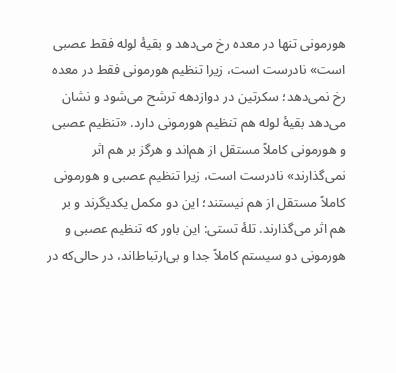هورمونی تنها در معده رخ می‌دهد و بقیۀ لوله فقط عصبی است» نادرست است، زیرا تنظیم هورمونی فقط در معده رخ نمی‌دهد؛ سکرتین در دوازدهه ترشح می‌شود و نشان می‌دهد بقیۀ لوله هم تنظیم هورمونی دارد. «تنظیم عصبی و هورمونی کاملاً مستقل از هم‌اند و هرگز بر هم اثر نمی‌گذارند» نادرست است، زیرا تنظیم عصبی و هورمونی کاملاً مستقل از هم نیستند؛ این دو مکمل یکدیگرند و بر هم اثر می‌گذارند. تلهٔ تستی: این باور که تنظیم عصبی و هورمونی دو سیستم کاملاً جدا و بی‌ارتباط‌اند، در حالی‌که در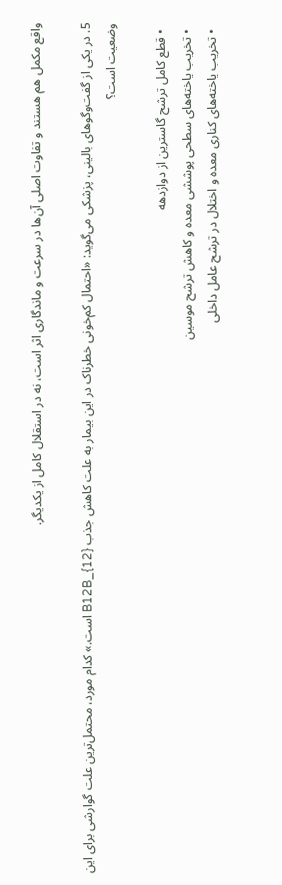واقع مکمل هم هستند و تفاوت اصلی آن‌ها در سرعت و ماندگاری اثر است، نه در استقلال کامل از یکدیگر.

5. در یکی از گفت‌وگوهای بالینی، پزشکی می‌گوید: «احتمال کم‌خونی خطرناک در این بیمار به علت کاهش جذب B12B_{12} است.» کدام مورد، محتمل‌ترین علت گوارشی برای این وضعیت است؟

  • قطع کامل ترشح گاسترین از دوازدهه
  • تخریب یاخته‌های سطحی پوششی معده و کاهش ترشح موسین
  • تخریب یاخته‌های کناری معده و اختلال در ترشح عامل داخلی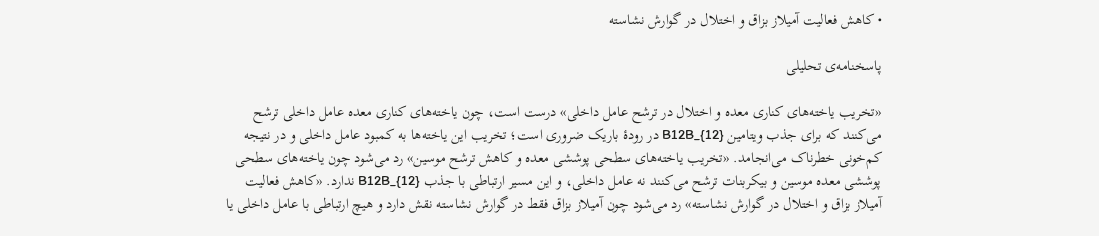• کاهش فعالیت آمیلاز بزاق و اختلال در گوارش نشاسته

پاسخنامه‌ی تحلیلی

«تخریب یاخته‌های کناری معده و اختلال در ترشح عامل داخلی» درست است، چون یاخته‌های کناری معده عامل داخلی ترشح می‌کنند که برای جذب ویتامین B12B_{12} در رودۀ باریک ضروری است؛ تخریب این یاخته‌ها به کمبود عامل داخلی و در نتیجه کم‌خونی خطرناک می‌انجامد. «تخریب یاخته‌های سطحی پوششی معده و کاهش ترشح موسین» رد می‌شود چون یاخته‌های سطحی پوششی معده موسین و بیکربنات ترشح می‌کنند نه عامل داخلی، و این مسیر ارتباطی با جذب B12B_{12} ندارد. «کاهش فعالیت آمیلاز بزاق و اختلال در گوارش نشاسته» رد می‌شود چون آمیلاز بزاق فقط در گوارش نشاسته نقش دارد و هیچ ارتباطی با عامل داخلی یا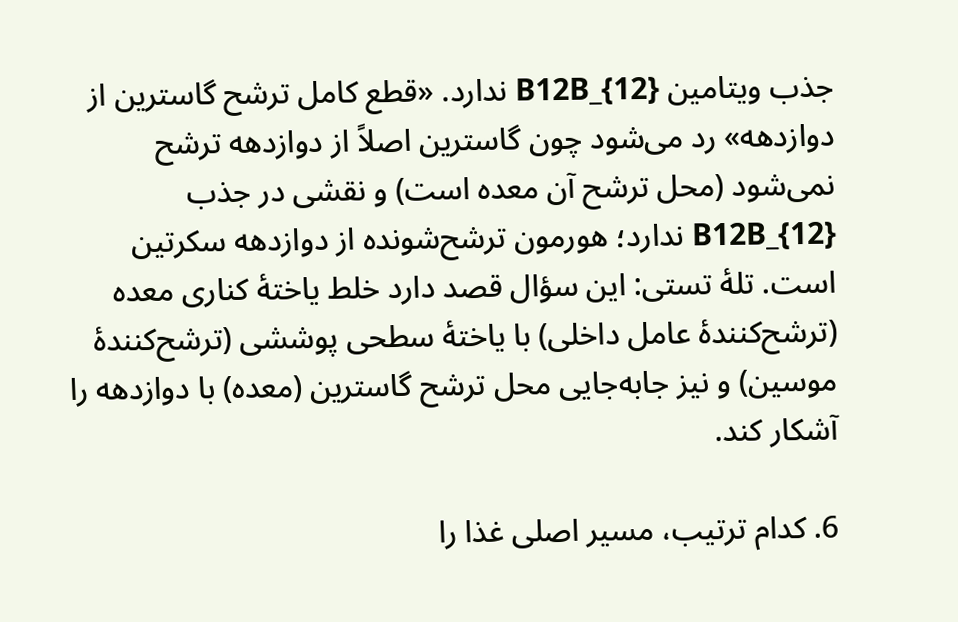جذب ویتامین B12B_{12} ندارد. «قطع کامل ترشح گاسترین از دوازدهه» رد می‌شود چون گاسترین اصلاً از دوازدهه ترشح نمی‌شود (محل ترشح آن معده است) و نقشی در جذب B12B_{12} ندارد؛ هورمون ترشح‌شونده از دوازدهه سکرتین است. تلهٔ تستی: این سؤال قصد دارد خلط یاختۀ کناری معده (ترشح‌کنندۀ عامل داخلی) با یاختۀ سطحی پوششی (ترشح‌کنندۀ موسین) و نیز جابه‌جایی محل ترشح گاسترین (معده) با دوازدهه را آشکار کند.

6. کدام ترتیب، مسیر اصلی غذا را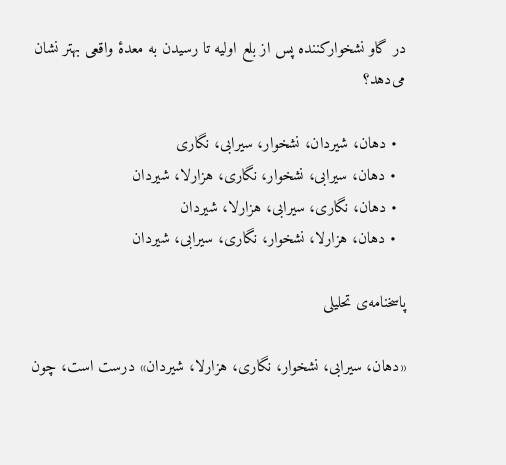در گاو نشخوارکننده پس از بلع اولیه تا رسیدن به معدۀ واقعی بهتر نشان می‌دهد؟

  • دهان، شیردان، نشخوار، سیرابی، نگاری
  • دهان، سیرابی، نشخوار، نگاری، هزارلا، شیردان
  • دهان، نگاری، سیرابی، هزارلا، شیردان
  • دهان، هزارلا، نشخوار، نگاری، سیرابی، شیردان

پاسخنامه‌ی تحلیلی

«دهان، سیرابی، نشخوار، نگاری، هزارلا، شیردان» درست است، چون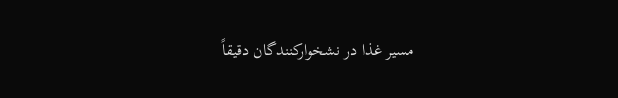مسیر غذا در نشخوارکنندگان دقیقاً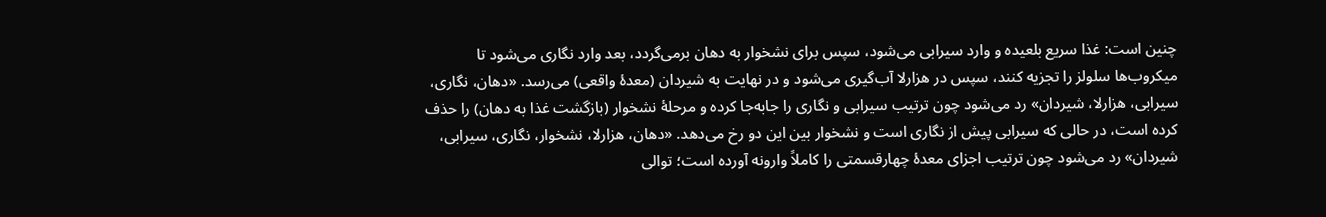چنین است: غذا سریع بلعیده و وارد سیرابی می‌شود، سپس برای نشخوار به دهان برمی‌گردد، بعد وارد نگاری می‌شود تا میکروب‌ها سلولز را تجزیه کنند، سپس در هزارلا آب‌گیری می‌شود و در نهایت به شیردان (معدۀ واقعی) می‌رسد. «دهان، نگاری، سیرابی، هزارلا، شیردان» رد می‌شود چون ترتیب سیرابی و نگاری را جابه‌جا کرده و مرحلۀ نشخوار (بازگشت غذا به دهان) را حذف کرده است، در حالی که سیرابی پیش از نگاری است و نشخوار بین این دو رخ می‌دهد. «دهان، هزارلا، نشخوار، نگاری، سیرابی، شیردان» رد می‌شود چون ترتیب اجزای معدۀ چهارقسمتی را کاملاً وارونه آورده است؛ توالی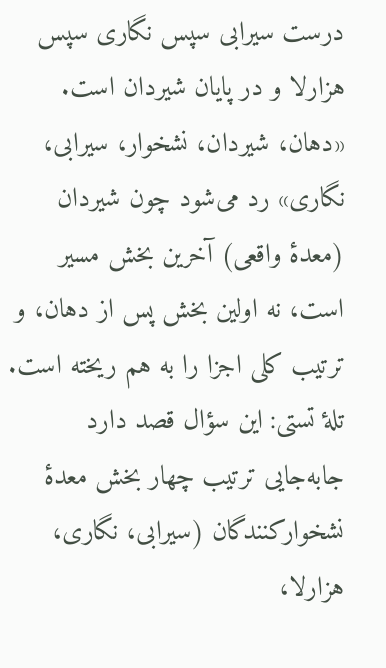درست سیرابی سپس نگاری سپس هزارلا و در پایان شیردان است. «دهان، شیردان، نشخوار، سیرابی، نگاری» رد می‌شود چون شیردان (معدۀ واقعی) آخرین بخش مسیر است، نه اولین بخش پس از دهان، و ترتیب کلی اجزا را به هم ریخته است. تلهٔ تستی: این سؤال قصد دارد جابه‌جایی ترتیب چهار بخش معدۀ نشخوارکنندگان (سیرابی، نگاری، هزارلا،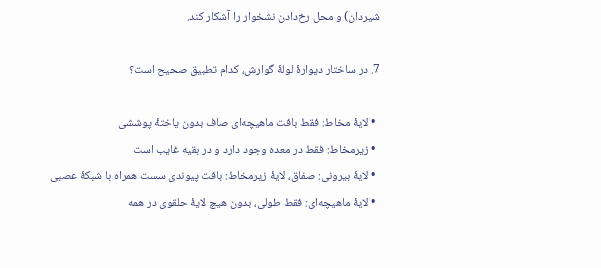شیردان) و محل رخ‌دادن نشخوار را آشکار کند.

7. در ساختار دیوارۀ لولۀ گوارش، کدام تطبیق صحیح است؟

  • لایۀ مخاط: فقط بافت ماهیچه‌ای صاف بدون یاختۀ پوششی
  • زیرمخاط: فقط در معده وجود دارد و در بقیه غایب است
  • لایۀ بیرونی: صفاق، لایۀ زیرمخاط: بافت پیوندی سست همراه با شبکۀ عصبی
  • لایۀ ماهیچه‌ای: فقط طولی، بدون هیچ لایۀ حلقوی در همه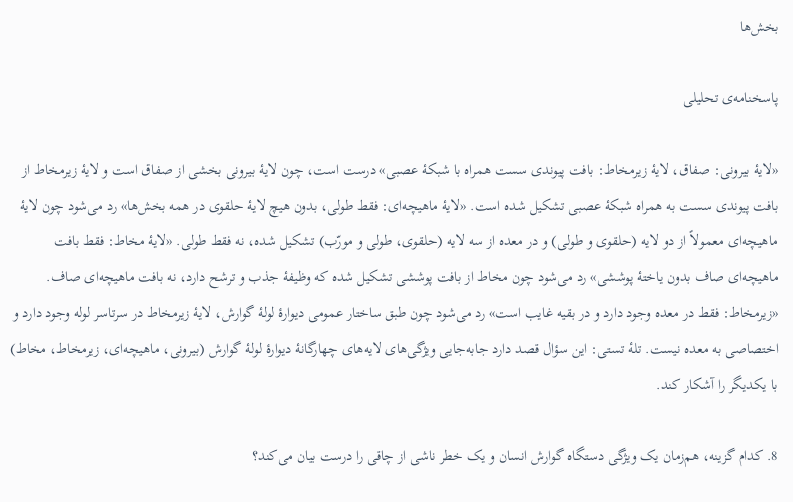بخش‌ها

پاسخنامه‌ی تحلیلی

«لایۀ بیرونی: صفاق، لایۀ زیرمخاط: بافت پیوندی سست همراه با شبکۀ عصبی» درست است، چون لایۀ بیرونی بخشی از صفاق است و لایۀ زیرمخاط از بافت پیوندی سست به همراه شبکۀ عصبی تشکیل شده است. «لایۀ ماهیچه‌ای: فقط طولی، بدون هیچ لایۀ حلقوی در همه بخش‌ها» رد می‌شود چون لایۀ ماهیچه‌ای معمولاً از دو لایه (حلقوی و طولی) و در معده از سه لایه (حلقوی، طولی و مورّب) تشکیل شده، نه فقط طولی. «لایۀ مخاط: فقط بافت ماهیچه‌ای صاف بدون یاختۀ پوششی» رد می‌شود چون مخاط از بافت پوششی تشکیل شده که وظیفۀ جذب و ترشح دارد، نه بافت ماهیچه‌ای صاف. «زیرمخاط: فقط در معده وجود دارد و در بقیه غایب است» رد می‌شود چون طبق ساختار عمومی دیوارۀ لولۀ گوارش، لایۀ زیرمخاط در سرتاسر لوله وجود دارد و اختصاصی به معده نیست. تلهٔ تستی: این سؤال قصد دارد جابه‌جایی ویژگی‌های لایه‌های چهارگانۀ دیوارۀ لولۀ گوارش (بیرونی، ماهیچه‌ای، زیرمخاط، مخاط) با یکدیگر را آشکار کند.

8. کدام گزینه، هم‌زمان یک ویژگی دستگاه گوارش انسان و یک خطر ناشی از چاقی را درست بیان می‌کند؟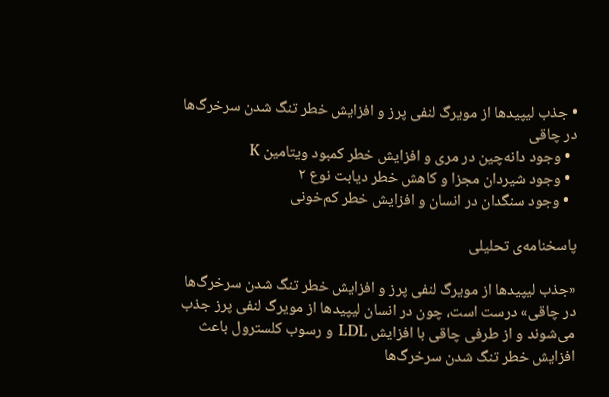• جذب لیپیدها از مویرگ لنفی پرز و افزایش خطر تنگ شدن سرخرگ‌ها در چاقی
  • وجود دانه‌چین در مری و افزایش خطر کمبود ویتامین K
  • وجود شیردان مجزا و کاهش خطر دیابت نوع ۲
  • وجود سنگدان در انسان و افزایش خطر کم‌خونی

پاسخنامه‌ی تحلیلی

«جذب لیپیدها از مویرگ لنفی پرز و افزایش خطر تنگ شدن سرخرگ‌ها در چاقی» درست است، چون در انسان لیپیدها از مویرگ لنفی پرز جذب می‌شوند و از طرفی چاقی با افزایش LDL و رسوب کلسترول باعث افزایش خطر تنگ شدن سرخرگ‌ها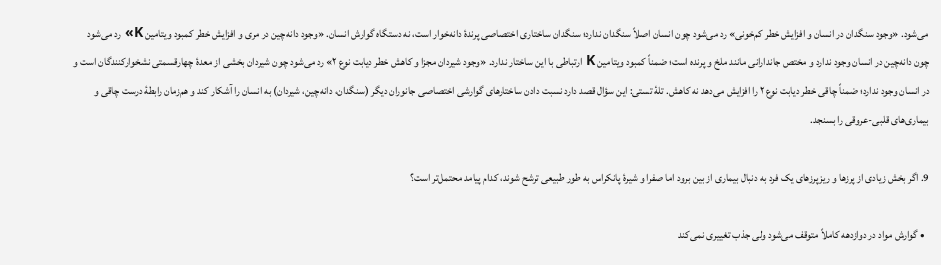می‌شود. «وجود سنگدان در انسان و افزایش خطر کم‌خونی» رد می‌شود چون انسان اصلاً سنگدان ندارد؛ سنگدان ساختاری اختصاصی پرندۀ دانه‌خوار است، نه دستگاه گوارش انسان. «وجود دانه‌چین در مری و افزایش خطر کمبود ویتامین K» رد می‌شود چون دانه‌چین در انسان وجود ندارد و مختص جاندارانی مانند ملخ و پرنده است؛ ضمناً کمبود ویتامین K ارتباطی با این ساختار ندارد. «وجود شیردان مجزا و کاهش خطر دیابت نوع ۲» رد می‌شود چون شیردان بخشی از معدۀ چهارقسمتی نشخوارکنندگان است و در انسان وجود ندارد؛ ضمناً چاقی خطر دیابت نوع ۲ را افزایش می‌دهد نه کاهش. تلهٔ تستی: این سؤال قصد دارد نسبت دادن ساختارهای گوارشی اختصاصی جانوران دیگر (سنگدان، دانه‌چین، شیردان) به انسان را آشکار کند و هم‌زمان رابطۀ درست چاقی و بیماری‌های قلبی-عروقی را بسنجد.

9. اگر بخش زیادی از پرزها و ریزپرزهای یک فرد به دنبال بیماری از بین برود اما صفرا و شیرۀ پانکراس به طور طبیعی ترشح شوند، کدام پیامد محتمل‌تر است؟

  • گوارش مواد در دوازدهه کاملاً متوقف می‌شود ولی جذب تغییری نمی‌کند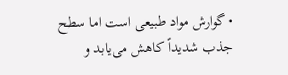• گوارش مواد طبیعی است اما سطح جذب شدیداً کاهش می‌یابد و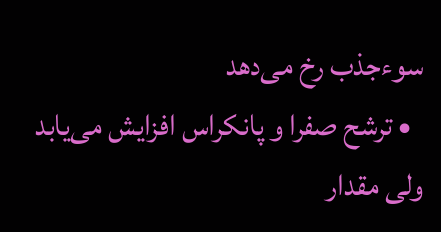سوءجذب رخ می‌دهد
  • ترشح صفرا و پانکراس افزایش می‌یابد ولی مقدار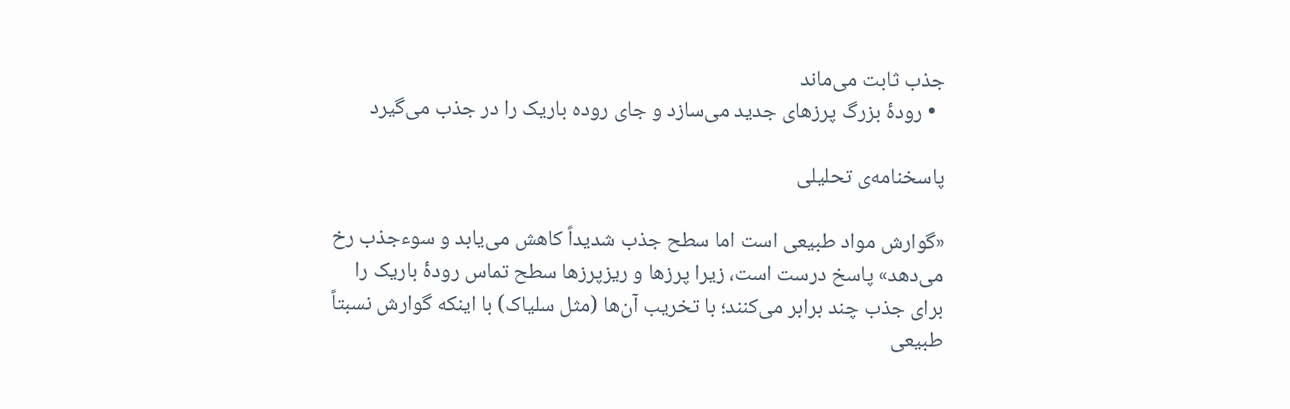جذب ثابت می‌ماند
  • رودۀ بزرگ پرزهای جدید می‌سازد و جای روده باریک را در جذب می‌گیرد

پاسخنامه‌ی تحلیلی

«گوارش مواد طبیعی است اما سطح جذب شدیداً کاهش می‌یابد و سوءجذب رخ می‌دهد» پاسخ درست است، زیرا پرزها و ریزپرزها سطح تماس رودۀ باریک را برای جذب چند برابر می‌کنند؛ با تخریب آن‌ها (مثل سلیاک) با اینکه گوارش نسبتاً طبیعی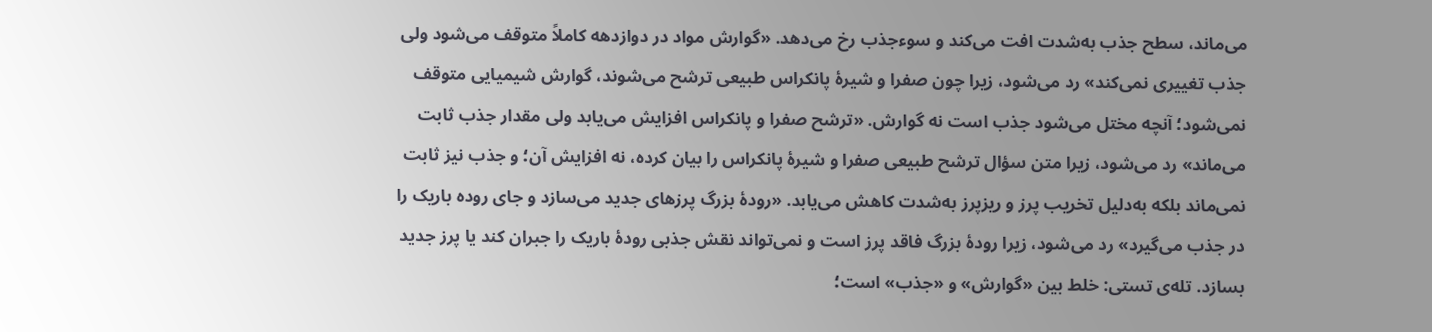می‌ماند، سطح جذب به‌شدت افت می‌کند و سوءجذب رخ می‌دهد. «گوارش مواد در دوازدهه کاملاً متوقف می‌شود ولی جذب تغییری نمی‌کند» رد می‌شود، زیرا چون صفرا و شیرۀ پانکراس طبیعی ترشح می‌شوند، گوارش شیمیایی متوقف نمی‌شود؛ آنچه مختل می‌شود جذب است نه گوارش. «ترشح صفرا و پانکراس افزایش می‌یابد ولی مقدار جذب ثابت می‌ماند» رد می‌شود، زیرا متن سؤال ترشح طبیعی صفرا و شیرۀ پانکراس را بیان کرده، نه افزایش آن؛ و جذب نیز ثابت نمی‌ماند بلکه به‌دلیل تخریب پرز و ریزپرز به‌شدت کاهش می‌یابد. «رودۀ بزرگ پرزهای جدید می‌سازد و جای روده باریک را در جذب می‌گیرد» رد می‌شود، زیرا رودۀ بزرگ فاقد پرز است و نمی‌تواند نقش جذبی رودۀ باریک را جبران کند یا پرز جدید بسازد. تله‌ی تستی: خلط بین «گوارش» و «جذب» است؛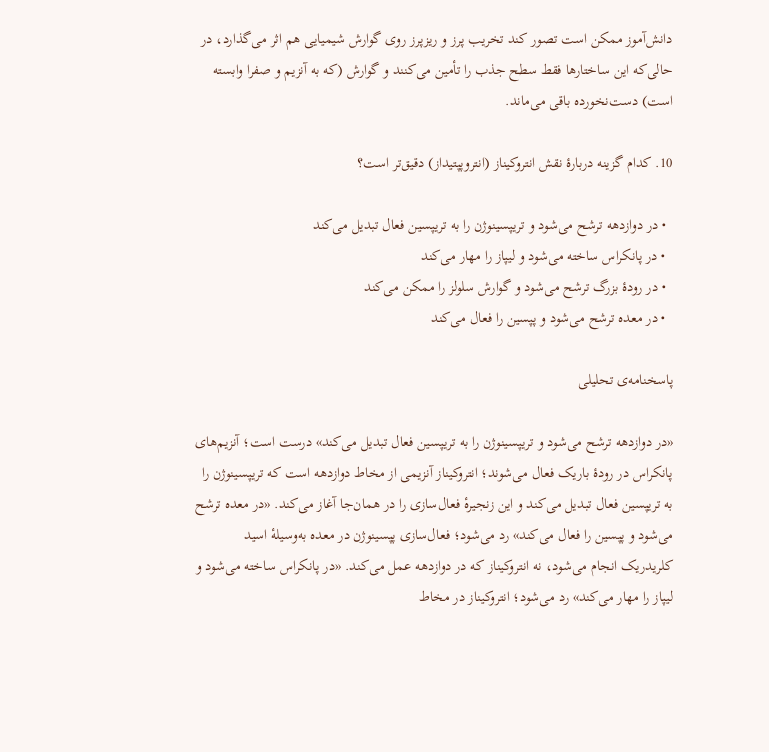دانش‌آموز ممکن است تصور کند تخریب پرز و ریزپرز روی گوارش شیمیایی هم اثر می‌گذارد، در حالی‌که این ساختارها فقط سطح جذب را تأمین می‌کنند و گوارش (که به آنزیم و صفرا وابسته است) دست‌نخورده باقی می‌ماند.

10. کدام گزینه دربارۀ نقش انتروکیناز (انتروپپتیداز) دقیق‌تر است؟

  • در دوازدهه ترشح می‌شود و تریپسینوژن را به تریپسین فعال تبدیل می‌کند
  • در پانکراس ساخته می‌شود و لیپاز را مهار می‌کند
  • در رودۀ بزرگ ترشح می‌شود و گوارش سلولز را ممکن می‌کند
  • در معده ترشح می‌شود و پپسین را فعال می‌کند

پاسخنامه‌ی تحلیلی

«در دوازدهه ترشح می‌شود و تریپسینوژن را به تریپسین فعال تبدیل می‌کند» درست است؛ آنزیم‌های پانکراس در رودۀ باریک فعال می‌شوند؛ انتروکیناز آنزیمی از مخاط دوازدهه است که تریپسینوژن را به تریپسین فعال تبدیل می‌کند و این زنجیرهٔ فعال‌سازی را در همان‌جا آغاز می‌کند. «در معده ترشح می‌شود و پپسین را فعال می‌کند» رد می‌شود؛ فعال‌سازی پپسینوژن در معده به‌وسیلهٔ اسید کلریدریک انجام می‌شود، نه انتروکیناز که در دوازدهه عمل می‌کند. «در پانکراس ساخته می‌شود و لیپاز را مهار می‌کند» رد می‌شود؛ انتروکیناز در مخاط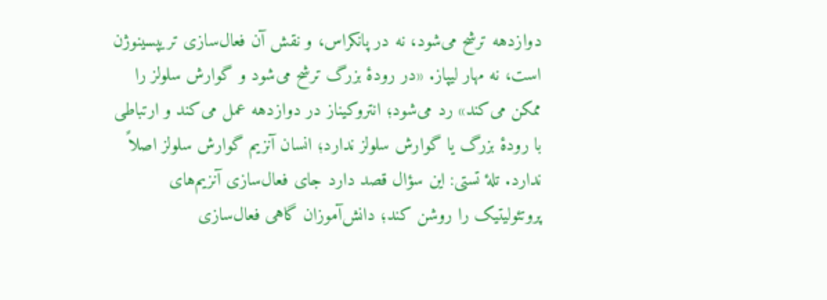دوازدهه ترشح می‌شود، نه در پانکراس، و نقش آن فعال‌سازی تریپسینوژن است، نه مهار لیپاز. «در رودۀ بزرگ ترشح می‌شود و گوارش سلولز را ممکن می‌کند» رد می‌شود؛ انتروکیناز در دوازدهه عمل می‌کند و ارتباطی با رودۀ بزرگ یا گوارش سلولز ندارد؛ انسان آنزیم گوارش سلولز اصلاً ندارد. تلهٔ تستی: این سؤال قصد دارد جای فعال‌سازی آنزیم‌های پروتئولیتیک را روشن کند؛ دانش‌آموزان گاهی فعال‌سازی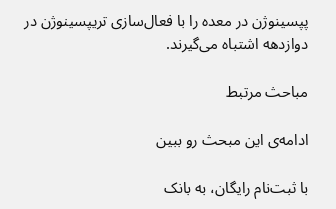پپسینوژن در معده را با فعال‌سازی تریپسینوژن در دوازدهه اشتباه می‌گیرند.

مباحث مرتبط

ادامه‌ی این مبحث رو ببین

با ثبت‌نام رایگان، به بانک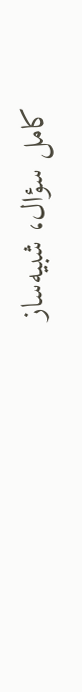کامل سؤال، شبیه‌ساز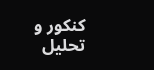کنکور و تحلیل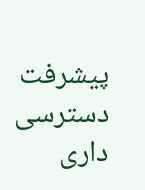پیشرفت دسترسی داری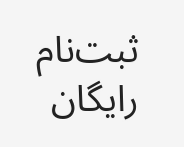ثبت‌نام رایگان